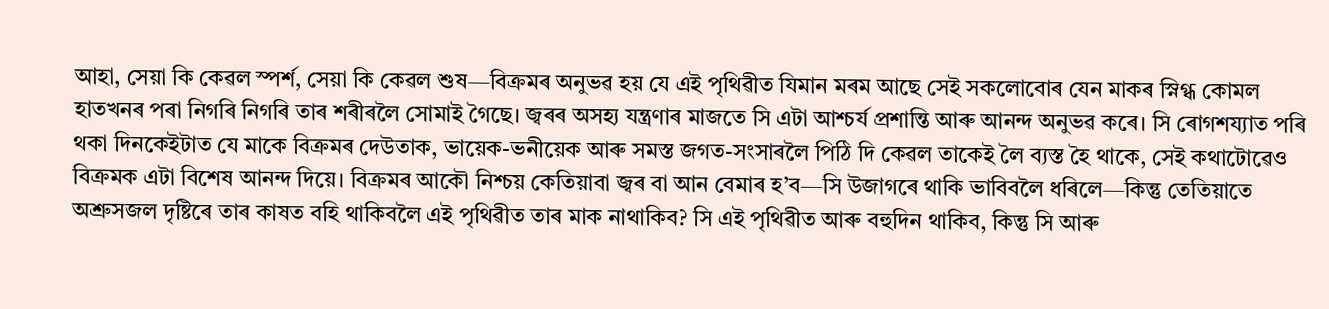আহা, সেয়া কি কেৱল স্পৰ্শ, সেয়া কি কেৱল শুষ—বিক্ৰমৰ অনুভৱ হয় যে এই পৃথিৱীত যিমান মৰম আছে সেই সকলোবোৰ যেন মাকৰ স্নিগ্ধ কোমল হাতখনৰ পৰা নিগৰি নিগৰি তাৰ শৰীৰলৈ সোমাই গৈছে। জ্বৰৰ অসহ্য যন্ত্ৰণাৰ মাজতে সি এটা আশ্চৰ্য প্ৰশান্তি আৰু আনন্দ অনুভৱ কৰে। সি ৰোগশয্যাত পৰি থকা দিনকেইটাত যে মাকে বিক্ৰমৰ দেউতাক, ভায়েক-ভনীয়েক আৰু সমস্ত জগত-সংসাৰলৈ পিঠি দি কেৱল তাকেই লৈ ব্যস্ত হৈ থাকে, সেই কথাটোৱেও বিক্ৰমক এটা বিশেষ আনন্দ দিয়ে। বিক্ৰমৰ আকৌ নিশ্চয় কেতিয়াবা জ্বৰ বা আন বেমাৰ হ’ব—সি উজাগৰে থাকি ভাবিবলৈ ধৰিলে—কিন্তু তেতিয়াতে অশ্ৰুসজল দৃষ্টিৰে তাৰ কাষত বহি থাকিবলৈ এই পৃথিৱীত তাৰ মাক নাথাকিব? সি এই পৃথিৱীত আৰু বহুদিন থাকিব, কিন্তু সি আৰু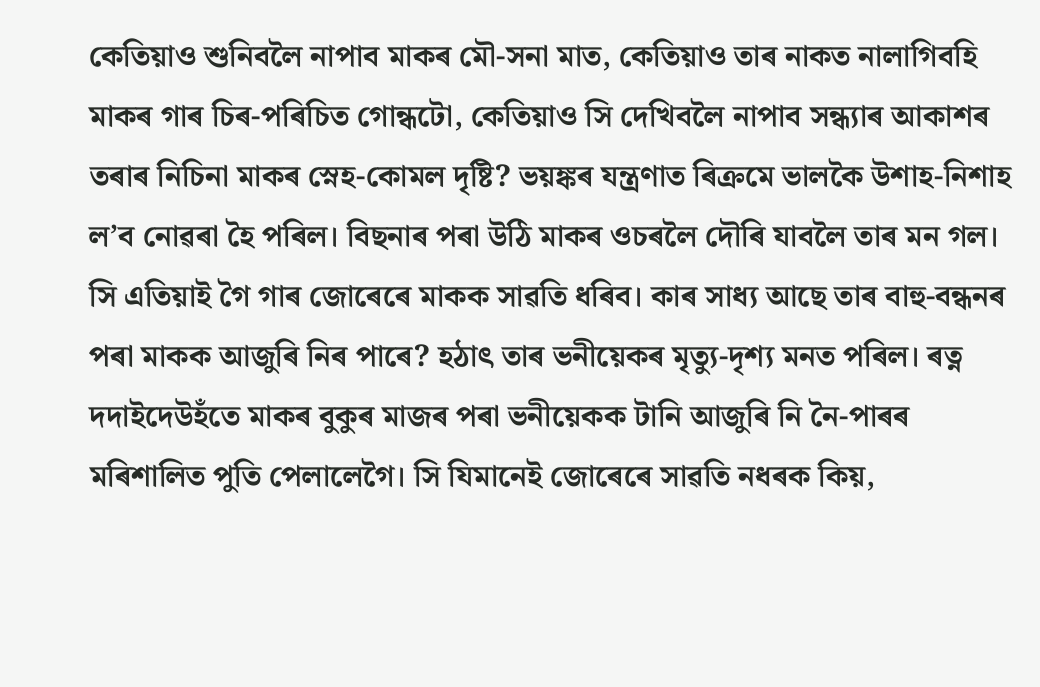কেতিয়াও শুনিবলৈ নাপাব মাকৰ মৌ-সনা মাত, কেতিয়াও তাৰ নাকত নালাগিবহি মাকৰ গাৰ চিৰ-পৰিচিত গোন্ধটো, কেতিয়াও সি দেখিবলৈ নাপাব সন্ধ্যাৰ আকাশৰ তৰাৰ নিচিনা মাকৰ স্নেহ-কোমল দৃষ্টি? ভয়ঙ্কৰ যন্ত্ৰণাত ৰিক্ৰমে ভালকৈ উশাহ-নিশাহ ল’ব নোৱৰা হৈ পৰিল। বিছনাৰ পৰা উঠি মাকৰ ওচৰলৈ দৌৰি যাবলৈ তাৰ মন গল। সি এতিয়াই গৈ গাৰ জোৰেৰে মাকক সাৱতি ধৰিব। কাৰ সাধ্য আছে তাৰ বাহু-বন্ধনৰ পৰা মাকক আজুৰি নিৰ পাৰে? হঠাৎ তাৰ ভনীয়েকৰ মৃত্যু-দৃশ্য মনত পৰিল। ৰত্ন দদাইদেউহঁতে মাকৰ বুকুৰ মাজৰ পৰা ভনীয়েকক টানি আজুৰি নি নৈ-পাৰৰ মৰিশালিত পুতি পেলালেগৈ। সি যিমানেই জোৰেৰে সাৱতি নধৰক কিয়,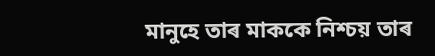মানুহে তাৰ মাককে নিশ্চয় তাৰ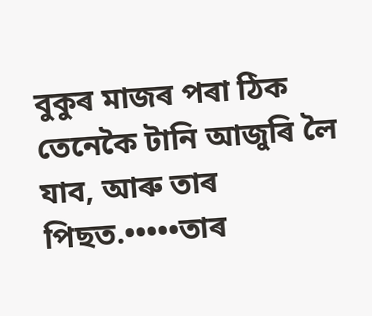বুকুৰ মাজৰ পৰা ঠিক তেনেকৈ টানি আজুৰি লৈ যাব, আৰু তাৰ পিছত.•••••তাৰ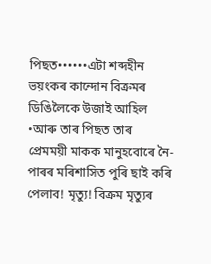পিছত••••••এটা শব্দহীন ভয়ংকৰ কান্দোন বিক্ৰমৰ ডিঙিলৈকে উজাই আহিল •আৰু তাৰ পিছত তাৰ প্ৰেমময়ী মাকক মানুহবোৰে নৈ-পাৰৰ মৰিশাসিত পুৰি ছাই কৰি পেলাব! মৃত্যু! বিক্ৰম মৃত্যুৰ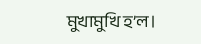মুখামুখি হ’ল।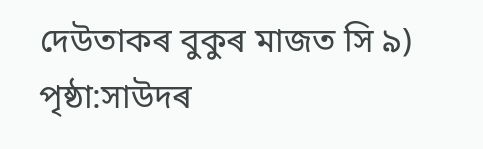দেউতাকৰ বুকুৰ মাজত সি ৯)
পৃষ্ঠা:সাউদৰ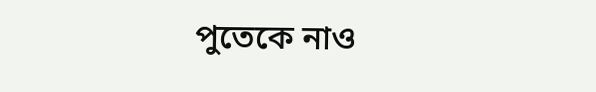পুতেকে নাও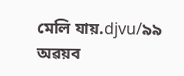মেলি যায়.djvu/৯৯
অৱয়ব